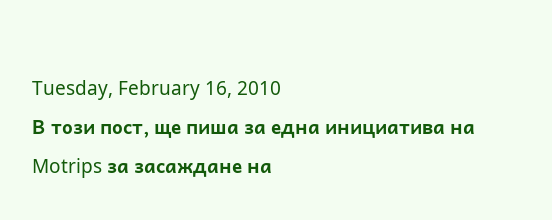Tuesday, February 16, 2010
В този пост, ще пиша за една инициатива на Motrips за засаждане на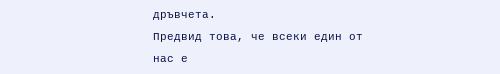дръвчета.
Предвид това, че всеки един от нас е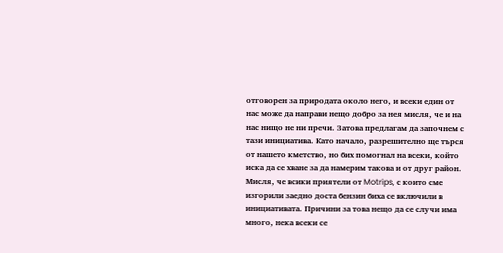отговорен за природата около него, и всеки един от нас може да направи нещо добро за нея мисля, че и на нас нищо не ни пречи. Затова предлагам да започнем с тази инициатива. Като начало, разрешително ще търся от нашето кметство, но бих помогнал на всеки, който иска да се хване за да намерим такова и от друг район. Мисля, че всики приятели от Motrips, с които сме изгорили заедно доста бензин биха се включили в инициативата. Причини за това нещо да се случи има много, нека всеки се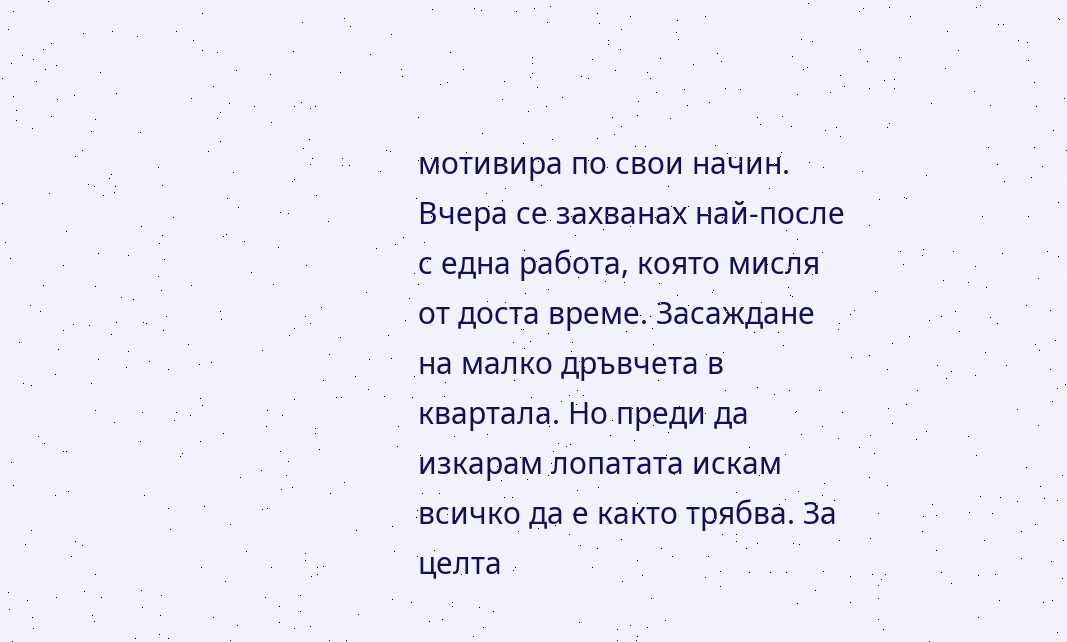мотивира по свои начин.
Вчера се захванах най-после с една работа, която мисля от доста време. Засаждане на малко дръвчета в квартала. Но преди да изкарам лопатата искам всичко да е както трябва. За целта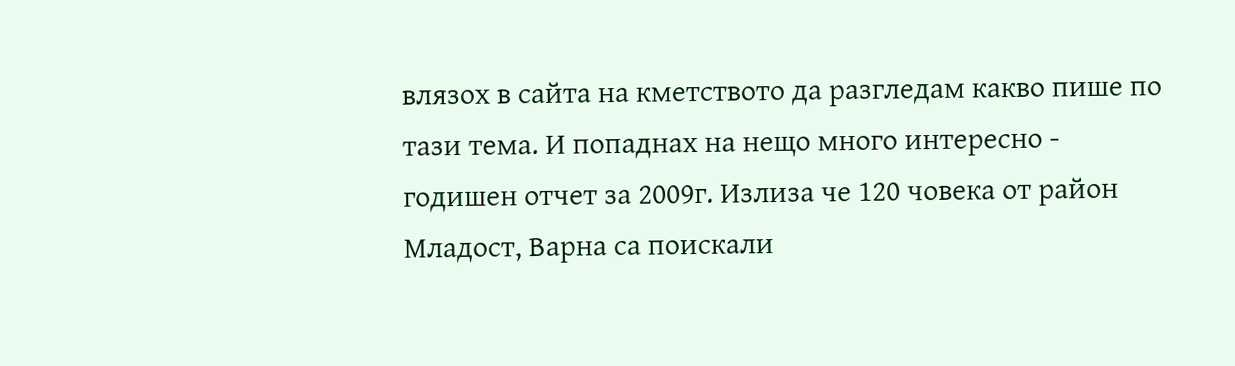влязох в сайта на кметството да разгледам какво пише по тази тема. И попаднах на нещо много интересно - годишен отчет за 2009г. Излиза че 120 човека от район Младост, Варна са поискали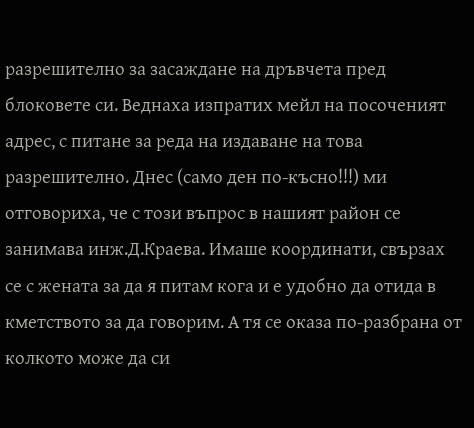разрешително за засаждане на дръвчета пред блоковете си. Веднаха изпратих мейл на посоченият адрес, с питане за реда на издаване на това разрешително. Днес (само ден по-късно!!!) ми отговориха, че с този въпрос в нашият район се занимава инж.Д.Краева. Имаше координати, свързах се с жената за да я питам кога и е удобно да отида в кметството за да говорим. А тя се оказа по-разбрана от колкото може да си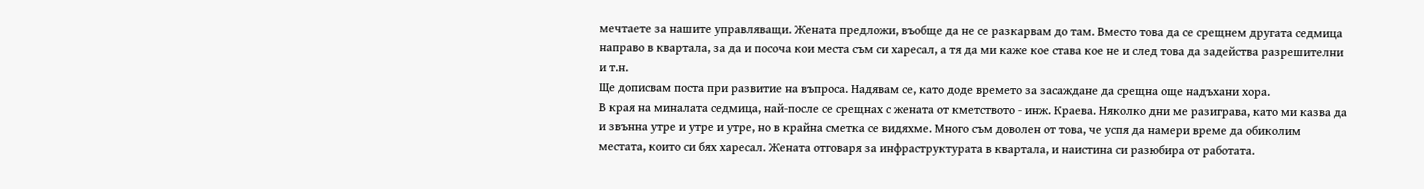мечтаете за нашите управляващи. Жената предложи, въобще да не се разкарвам до там. Вместо това да се срещнем другата седмица направо в квартала, за да и посоча кои места съм си харесал, а тя да ми каже кое става кое не и след това да задейства разрешителни и т.н.
Ще дописвам поста при развитие на въпроса. Надявам се, като доде времето за засаждане да срещна още надъхани хора.
В края на миналата седмица, най-после се срещнах с жената от кметството - инж. Краева. Няколко дни ме разиграва, като ми казва да и звънна утре и утре и утре, но в крайна сметка се видяхме. Много съм доволен от това, че успя да намери време да обиколим местата, които си бях харесал. Жената отговаря за инфраструктурата в квартала, и наистина си разюбира от работата.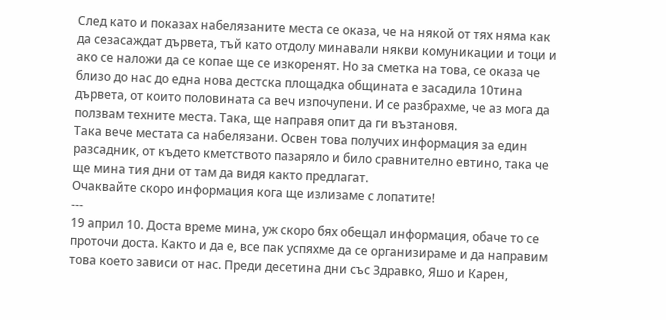След като и показах набелязаните места се оказа, че на някой от тях няма как да сезасаждат дървета, тъй като отдолу минавали някви комуникации и тоци и ако се наложи да се копае ще се изкоренят. Но за сметка на това, се оказа че близо до нас до една нова дестска площадка общината е засадила 10тина дървета, от които половината са веч изпочупени. И се разбрахме, че аз мога да ползвам техните места. Така, ще направя опит да ги възтановя.
Така вече местата са набелязани. Освен това получих информация за един разсадник, от където кметството пазаряло и било сравнително евтино, така че ще мина тия дни от там да видя както предлагат.
Очаквайте скоро информация кога ще излизаме с лопатите!
---
19 април 10. Доста време мина, уж скоро бях обещал информация, обаче то се проточи доста. Както и да е, все пак успяхме да се организираме и да направим това което зависи от нас. Преди десетина дни със Здравко, Яшо и Карен,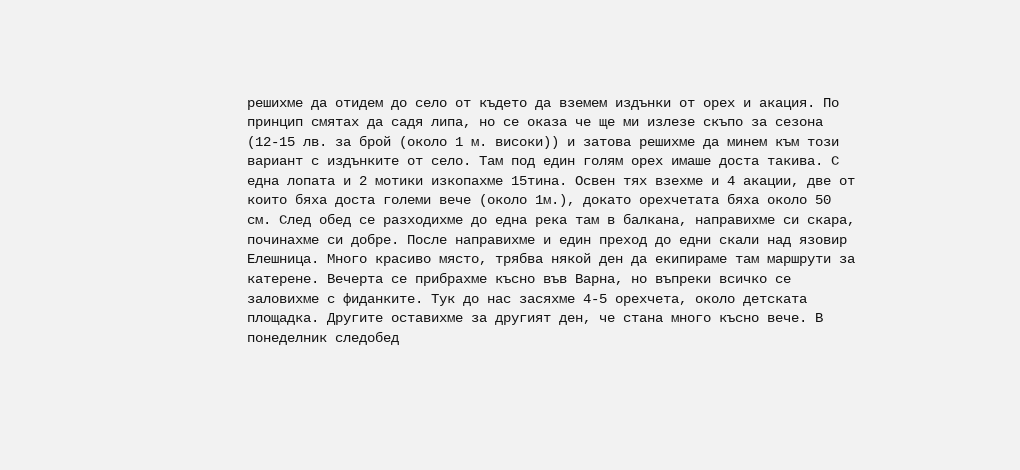решихме да отидем до село от където да вземем издънки от орех и акация. По принцип смятах да садя липа, но се оказа че ще ми излезе скъпо за сезона (12-15 лв. за брой (около 1 м. високи)) и затова решихме да минем към този вариант с издънките от село. Там под един голям орех имаше доста такива. С една лопата и 2 мотики изкопахме 15тина. Освен тях взехме и 4 акации, две от които бяха доста големи вече (около 1м.), докато орехчетата бяха около 50 см. След обед се разходихме до една река там в балкана, направихме си скара, починахме си добре. После направихме и един преход до едни скали над язовир Елешница. Много красиво място, трябва някой ден да екипираме там маршрути за катерене. Вечерта се прибрахме късно във Варна, но въпреки всичко се заловихме с фиданките. Тук до нас засяхме 4-5 орехчета, около детската площадка. Другите оставихме за другият ден, че стана много късно вече. В понеделник следобед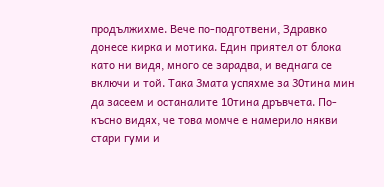продължихме. Вече по-подготвени, Здравко донесе кирка и мотика. Един приятел от блока като ни видя, много се зарадва, и веднага се включи и той. Така 3мата успяхме за 30тина мин да засеем и останалите 10тина дръвчета. По-късно видях, че това момче е намерило някви стари гуми и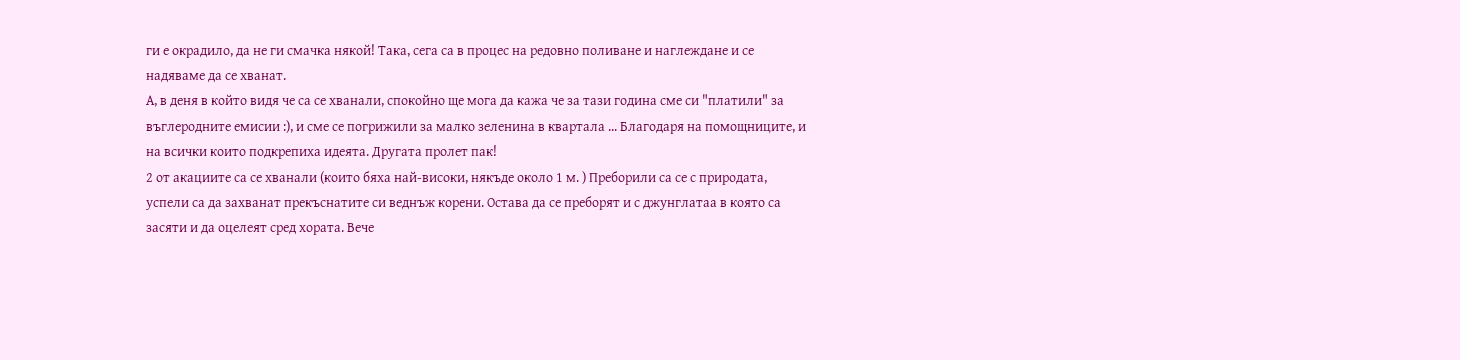ги е окрадило, да не ги смачка някой! Така, сега са в процес на редовно поливане и наглеждане и се надяваме да се хванат.
А, в деня в който видя че са се хванали, спокойно ще мога да кажа че за тази година сме си "платили" за въглеродните емисии :), и сме се погрижили за малко зеленина в квартала ... Благодаря на помощниците, и на всички които подкрепиха идеята. Другата пролет пак!
2 от акациите са се хванали (които бяха най-високи, някъде около 1 м. ) Преборили са се с природата, успели са да захванат прекъснатите си веднъж корени. Остава да се преборят и с джунглатаа в която са засяти и да оцелеят сред хората. Вече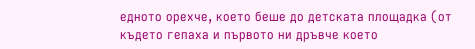едното орехче, което беше до детската площадка (от където гепаха и първото ни дръвче което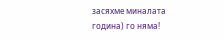засяхме миналата година) го няма!